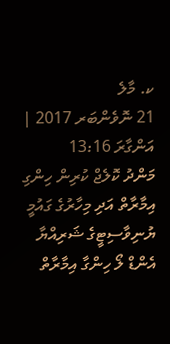ކ. މާލެ
21 ނޮވެންބަރ 2017 | އަންގާރަ 13:16
މަންދު ކޮލެޖް ކުރިން ހިންގި އިމާރާތް އަދި މިހާރުގެ ގައުމީ ޔުނިވާސިޓީގެ ޝަރިއްޔާ އެންޑް ލޯ ހިންގާ އިމާރާތް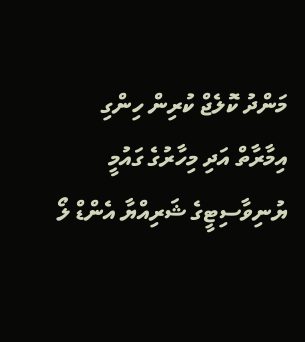މަންދު ކޮލެޖް ކުރިން ހިންގި އިމާރާތް އަދި މިހާރުގެ ގައުމީ ޔުނިވާސިޓީގެ ޝަރިއްޔާ އެންޑް ލޯ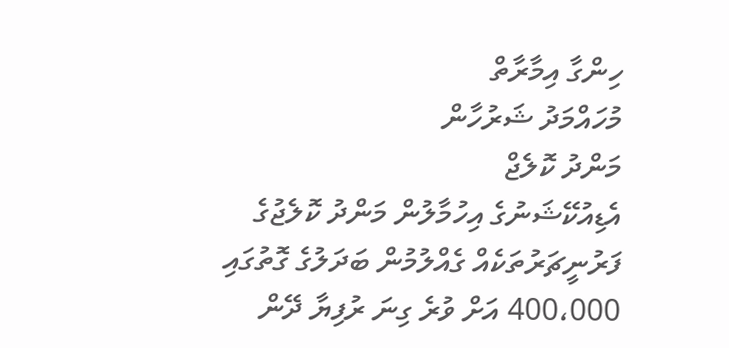ހިންގާ އިމާރާތް
މުހައްމަދު ޝަރުހާން
މަންދު ކޮލެޖް
އެޑިއުކޭޝަނުގެ އިހުމާލުން މަންދު ކޮލެޖުގެ ފަރުނީޗަރުތަކެއް ގެއްލުމުން ބަދަލުގެ ގޮތުގައި 400،000 އަށް ވުރެ ގިނަ ރުފިޔާ ދޭން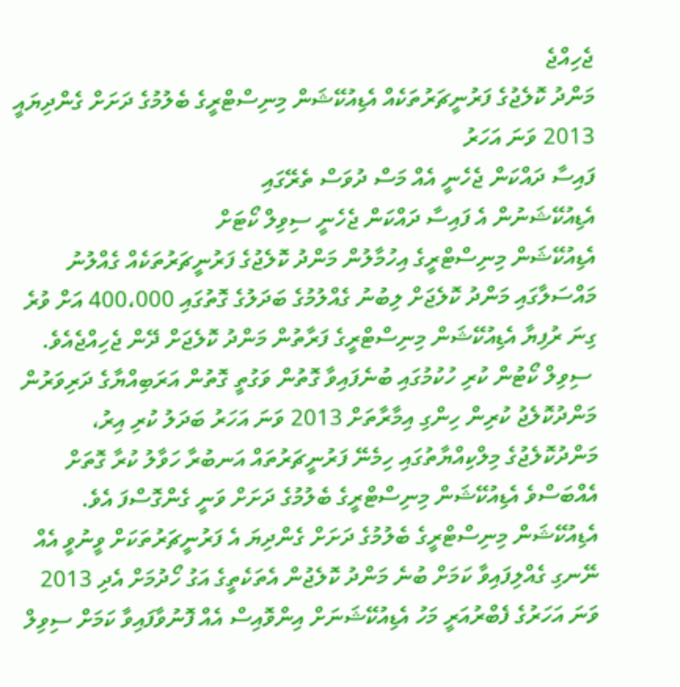ޖެހިއްޖެ
މަންދު ކޮލެޖުގެ ފަރުނީޗަރުތަކެއް އެޑިއުކޭޝަން މިނިސްޓްރީގެ ބެލުމުގެ ދަށަށް ގެންދިޔައީ 2013 ވަނަ އަހަރު
ފައިސާ ދައްކަން ޖެހެނީ އެއް މަސް ދުވަސް ތެރޭގައި
އެޑިއުކޭޝަނުން އެ ފައިސާ ދައްކަން ޖެހެނީ ސިވިލް ކޯޓަށް
އެޑިއުކޭޝަން މިނިސްޓްރީގެ އިހުމާލުން މަންދު ކޮލެޖުގެ ފަރުނީޗަރުތަކެއް ގެއްލުނު މައްސަލާގައި މަންދު ކޮލެޖަށް ލިބުނު ގެއްލުމުގެ ބަދަލުގެ ގޮތުގައި 400،000 އަށް ވުރެ ގިނަ ރުފިޔާ އެޑިއުކޭޝަން މިނިސްޓްރީގެ ފަރާތުން މަންދު ކޮލެޖަށް ދޭން ޖެހިއްޖެއެވެ.
 ސިވިލް ކޯޓުން ކުރި ހުކުމުގައި ބުނެފައިވާ ގޮތުން ވަގުތީ ގޮތުން އަރަބިއްޔާގެ ދަރިވަރުން މަންދުކޮލެޖު ކުރިން ހިންގި އިމާރާތަށް 2013 ވަނަ އަހަރު ބަދަލު ކުރި އިރު، މަންދުކޮލެޖުގެ މިލްކިއްޔާތުގައި ހިމެނޭ ފަރުނީޗަރުތައް އަނބުރާ ހަވާލު ކުރާ ގޮތަށް އެއްބަސްވެ އެޑިއުކޭޝަން މިނިސްޓްރީގެ ބެލުމުގެ ދަށަށް ވަނީ ގެންގޮސްފަ އެވެ.
އެޑިއުކޭޝަން މިނިސްޓްރީގެ ބެލުމުގެ ދަށަށް ގެންދިޔަ އެ ފަރުނީޗަރުތަކަށް ވީނުވީ އެއް ނޭނގި ގެއްލިފައިވާ ކަމަށް ބުނެ މަންދު ކޮލެޖުން އެތަކެތީގެ އަގު ހޯދުމަށް އެދި 2013 ވަނަ އަހަރުގެ ފެބްރުއަރީ މަހު އެޑިއުކޭޝަނަށް އިންވޮއިސް އެއް ފޮނުވާފައިވާ ކަމަށް ސިވިލް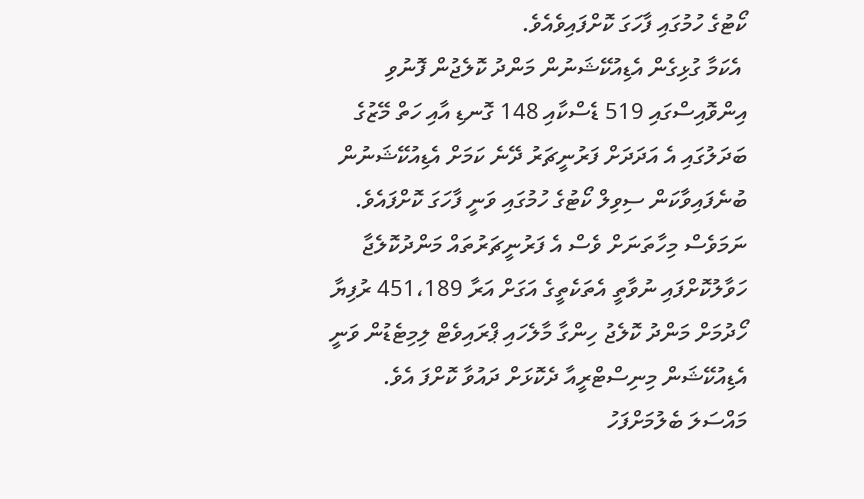ކޯޓުގެ ހުމުގައި ފާހަގަ ކޮށްފައިވެއެވެ.
 އެކަމާ ގުޅިގެން އެޑިއުކޭޝަނުން މަންދު ކޮލެޖުން ފޮނުވި އިންވޮއިސްގައި 519 ޑެސްކާއި 148 ގޮނޑި އާއި ހަތް މޭޒުގެ ބަދަލުގައި އެ އަދަދަށް ފަރުނީޗަރު ދޭނެ ކަމަށް އެޑިއުކޭޝަނުން ބުނެފައިވާކަން ސިވިލް ކޯޓުގެ ހުމުގައި ވަނީ ފާހަގަ ކޮށްފައެވެ.
ނަމަވެސް މިހާތަނަށް ވެސް އެ ފަރުނީޗަރުތައް މަންދުކޮލެޖާ ހަވާލުކޮށްފައި ނުވާތީ އެތަކެތީގެ އަގަށް އަރާ 451،189 ރުފިޔާ ހޯދުމަށް މަންދު ކޮލެޖު ހިންގާ މާލެހައި ޕްރައިވެޓް ލިމިޓެޑުން ވަނީ އެޑިއުކޭޝަން މިނިސްޓްރީއާ ދެކޮޅަށް ދައުވާ ކޮށްފަ އެވެ.
މައްސަލަ ބެލުމަށްފަހު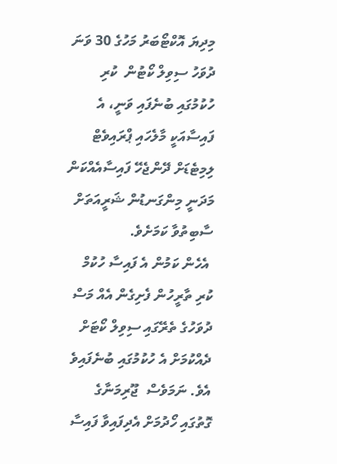މިދިޔަ އޮކްޓޯބަރު މަހުގެ 30 ވަނަ ދުވަހު ސިވިލް ކޯޓުން  ކުރި ހުކުމުގައި ބުނެފައި ވަނީ، އެ ފައިސާއަކީ މާލެހައި ޕްރައިވެޓް ލިމިޓެޑަށް ދޭންޖެހޭ ފައިސާއެއްކަން މަދަނީ މިންގަނޑުން ޝަރީއަތަށް ސާބިތުވާ ކަމަށެވެ.
 އެހެން ކަމުން އެ ފައިސާ ހުކުމް ކުރި ތާރީހުން ފެށިގެން އެއް މަސް ދުވަހުގެ ތެރޭގައި ސިވިލް ކޯޓަށް ދެއްކުމަށް އެ ހުކުމުގައި ބުނެފައިވެ އެވެ. ނަމަވެސް  ޖޫރިމަނާގެ ގޮތުގައި ހޯދުމަށް އެދިފައިވާ ފައިސާ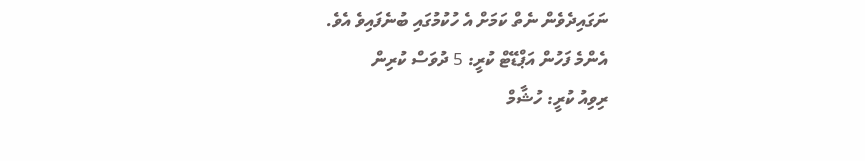ނަގައިދެވެން ނެތް ކަމަށް އެ ހުކުމުގައި ބުނެފައިވެ އެވެ.
އެންމެ ފަހުން އަޕްޑޭޓް ކުރީ: 5 ދުވަސް ކުރިން
ރިވިއު ކުރީ: ހުޝާމް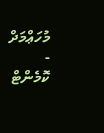މުހަޢްމަދް
- ކޮމެންޓް